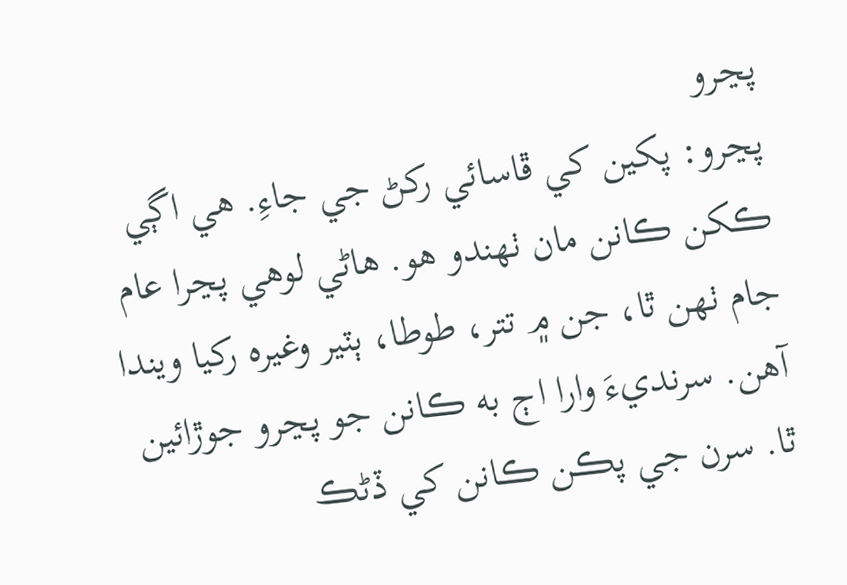پڃرو
پڃرو: پکين کي ڦاسائي رکڻ جي جاءِ. هي اڳي ڪکن ڪانن مان ٺهندو هو. هاڻي لوهي پڃرا عام جام ٺهن ٿا، جن ۾ تتر، طوطا، ٻٽير وغيره رکيا ويندا آهن. سرنديءَ وارا اڄ به ڪانن جو پڃرو جوڙائين ٿا. سرن جي پڪن ڪانن کي ڏڻڪ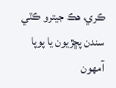ڪري، هڪ جيترو ڪٽي سندن پڇڙيون يا پوپا آمهون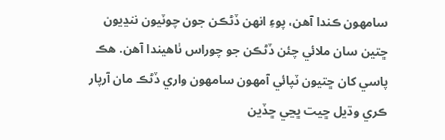سامهون ڪندا آهن، پوءِ انهن ڏڻڪن جون چوٽيون ننڍيون ڇتين سان ملائي چئن ڏڻڪن جو چوراس ٺاهيندا آهن. هڪ پاسي کان ڇتيون ٽپائي آمهون سامهون واري ڏڻڪ مان آرپار ڪري وڌيل ڇيت ڀڃي ڇڏين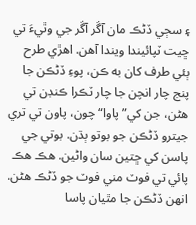۽ سڄي ڏڻڪ مان آڱر آڱر جي وٿيءَ تي ڇيت ٽپائيندا ويندا آهن. اهڙي طرح ٻئي طرف کان به ڪن، پوءِ ڏڻڪن جا پنج چار انچن جا چار ٽڪرا ڪنڊن تي هڻن، جن کي”پاوا“ چون، پاون تي تري جيترو ڏڻڪن جو بوتو ٻڌن. بوتي جي پاسن کي ڇتين سان واڻين. هڪ هڪ پائي تي فوٽ مني فوٽ جو ڏڻڪ هڻن. انهن ڏڻڪن جا مٿيان پاسا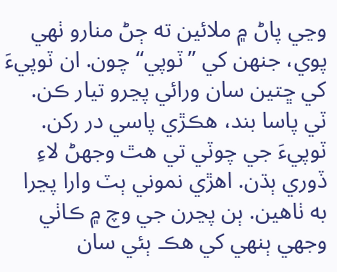وڃي پاڻ ۾ ملائين ته ڄڻ منارو ٺهي پوي، جنهن کي ”ٽوپي“ چون. ان ٽوپيءَ کي ڇتين سان ورائي پڃرو تيار ڪن. ٽي پاسا بند، هڪڙي پاسي در رکن. ٽوپيءَ جي چوٽي تي هٿ وجهڻ لاءِ ڏوري ٻڌن. اهڙي نموني ٻٽ وارا پڃرا به ٺاهين. ٻن پڃرن جي وچ ۾ ڪاٺي وجهي ٻنهي کي هڪ ٻئي سان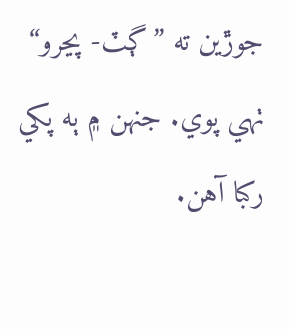جوڙين ته ”ڳٽ- پڃرو“ ٺهي پوي. جنهن ۾ ٻه پکي رکبا آهن.